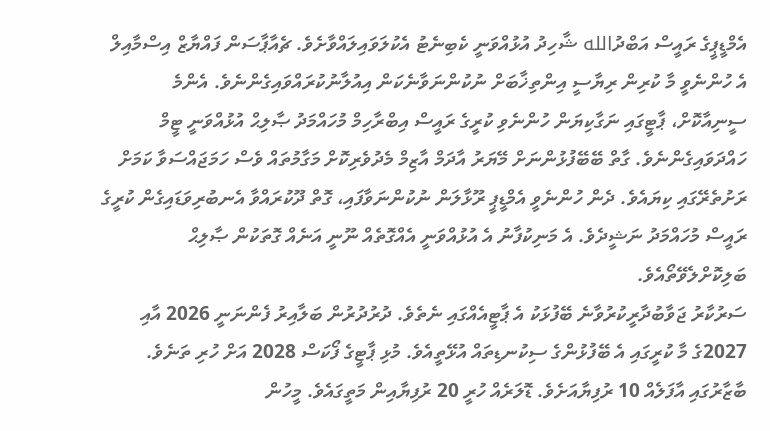އެމްޑީޕީގެ ރައީސް އަބްދުالله ޝާހިދު އުޅުއްވަނީ ކެބިނެޓު އެކުލަވައިލައްވާށެވެ. ޗެއާޕާސަން ފައްޔާޒް އިސްމާއިލް އެ ހުންނެވީ މާ ކުރިން ރިޔާސީ އިންތިޚާބަށް ނުކުންނަވާނެކަން އިއުލާނުކުރައްވައިގެންނެވެ. އެންމެ ސީނިއާކޮށް، ޕާޓީގައި ނަގާކިޔަން ހުންނެވި ކުރީގެ ރައީސް އިބްރާހިމް މުހައްމަދު ޞާލިޙް އުޅުއްވަނީ ޓީމް ހައްދަވައިގެންނެވެ. ގާތް ބޭބޭފުޅުންނަށް މޭޔަރު އާދަމް އާޒިމް މެދުވެރިކޮށް މަގާމުތައް ވެސް ހަމަޖައްސަވާ ކަމަށް ރަށުތެރޭގައި ކިޔައެވެ. ދެން ހުންނެވީ އެމްޑީޕީ ރޫޅާލަން ނުކުންނަވާފައި، ގޮތް ދޫކުރައްވާ އެނބުރިވަޑައިގެން ކުރީގެ ރައީސް މުހައްމަދު ނަޝީދެވެ. އެ މަނިކުފާނު އެ އުޅުއްވަނީ އެއްގޮތެއް ނޫނީ އަނެއް ގޮތަކުން ޞާލިޙް ބަލިކޮށްލެވޭތޯއެވެ.
ސަރުކާރު ޖަވާބުދާރީކުރުވާނެ ބޭފުޅަކު އެ ޕާޓީއެއްގައި ނެތެވެ. ދުރުދުރުން ބަލާއިރު ފެންނަނީ 2026 އާއި 2027ގެ މާ ކުރީގައި އެ ބޭފުޅުންގެ ސިކުނޑިތައް އުޅޭތީއެވެ. މުޅި ޕާޓީގެ ފޯކަސް 2028 އަށް ހުރި ތަނެވެ.
ބާޒާރުގައި އާފަލެއް 10 ރުފިޔާއަށެވެ. ޑޮލަރެއް ހުރީ 20 ރުފިޔާއިން މަތީގައެވެ. މީހުން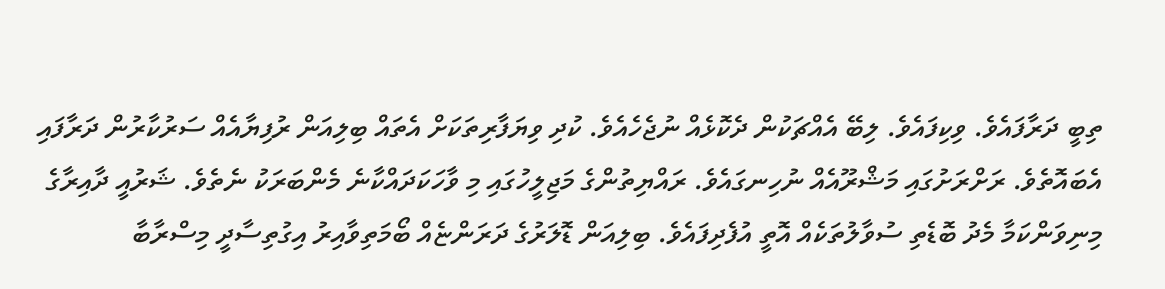ތިބީ ދަރާފައެވެ. ވިކިފައެވެ. ލިބޭ އެއްޗަކުން ދެކޮޅެއް ނުޖެހެއެވެ. ކުދި ވިޔަފާރިތަކަށް އެތައް ބިލިއަން ރުފިޔާއެއް ސަރުކާރުން ދަރާފައި އެބައޮތެވެ. ރަށްރަށުގައި މަޝްރޫއެއް ނުހިނގައެވެ. ރައްޔިތުންގެ މަޖިލީހުގައި މި ވާހަކަދައްކާނެ މެންބަރަކު ނެތެވެ. ޝަރުއީ ދާއިރާގެ މިނިވަންކަމާ މެދު ބޮޑެތި ސުވާލުތަކެއް އޮތީ އުފެދިފައެވެ. ބިލިއަން ޑޮލަރުގެ ދަރަންޏެއް ބޯމަތިވާއިރު އިގުތިސާދީ މިސްރާބާ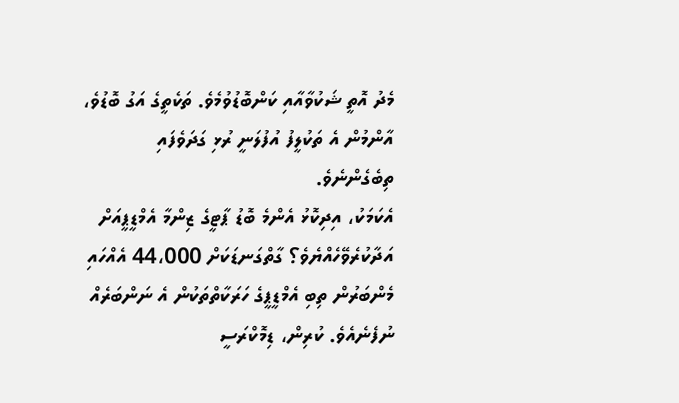މެދު އޮތީ ޝަކުވާއާއި ކަންބޮޑުވުމެވެ. ތަކެތީގެ އަގު ބޮޑުވެ، އާންމުން އެ ތަކުލީފު އުފުލަނީ ރުޅި ގަދަވެފައި ތިބެގެންނެވެ.
އެކަމަކު، އިދިކޮޅު އެންމެ ބޮޑު ޕާޓީގެ ޒިންމާ އެމްޑީޕީއަށް އަދާކުރެވޭހެއްޔެވެ؟ ގާތްގަނޑަކަށް 44،000 އެއްހައި މެންބަރުން ތިބި އެމްޑީޕީގެ ހަރަކާތްތަކުން އެ ނަންބަރެއް ނުފެނެއެވެ. ކުރިން، ޑިމޮކްރަސީ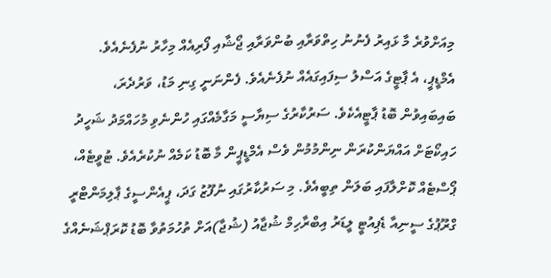މިއަށްވުރެ މާ ޅައިރު ފެނުނު ހިތްވަރާއި ބުންވަރާއި ޖޯޝާއި ފޯރިއެއް މިހާރު ނުފެނެއެވެ.
އެމްޑީޕީ، އެ ޕާޓީގެ އަސްލު ސިފައިގައެއް ނުފެނެއެވެ. ފެންނަނީ ގިނި މަޑު، ވަރުދެރަ، ބައިބައިވުން ބޮޑު ޕާޓީއެކެވެ. ސަރުކާރުގެ ސިޔާސީ މަގާމެއްގައި ހުންނެވި މުހައްމަދު ޝަހީދު ހައިކޯޓަށް އައްޔަންކުރަން ނިންމުމުން ވެސް އެމްޑީޕީން މާ ބޮޑު ކަމެއް ނުކުރެއެވެ. ޓުވީޓެއް، ޕޯސްޓެއް ކޮށްލާފައި ބަލަން ތިބީއެވެ. މި ސަރުކާރުގައި ނުފޫޒު ގަދަ، ޕީއެންސީގެ ޕާލިމަންޓްރީ ގްރޫޕުގެ ސީނިއާ ޑެޕިއުޓީ ލީޑަރު އިބްރާހިމް ޝުޖާއު (ޝުޖާ)އަށް ތުހުމަތުވާ ބޮޑު ކޮރަޕްޝަނެއްގެ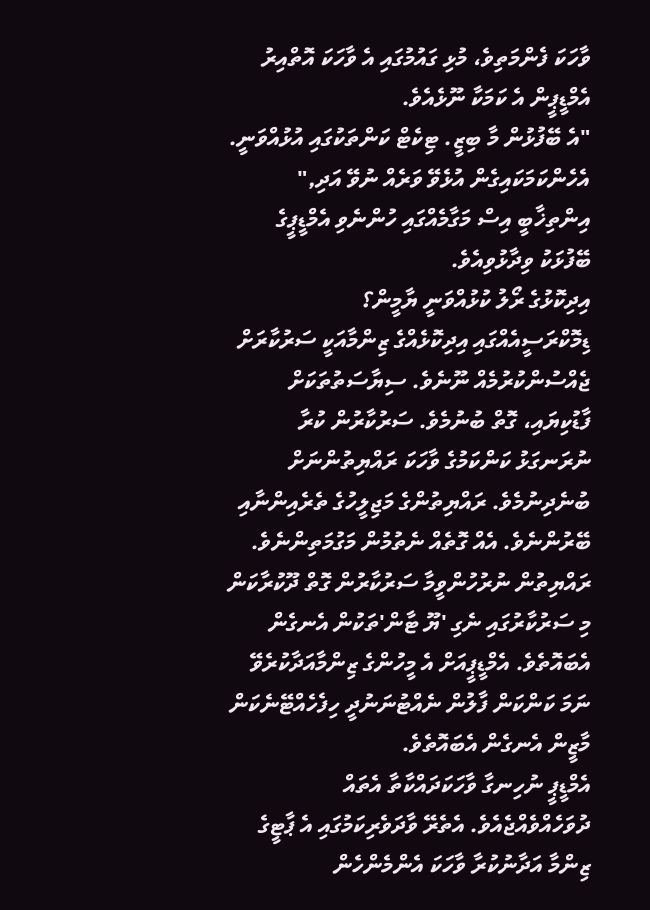ވާހަކަ ފެންމަތިވެ، މުޅި ގައުމުގައި އެ ވާހަކަ އޮތްއިރު އެމްޑީޕީން އެ ކަމަކާ ނޫޅެއެވެ.
"އެ ބޭފުޅުން މާ ބިޒީ. ޓިކެޓް ކަންތަކުގައި އުޅުއްވަނީ. އެހެންކަމަކައިގެން އުޅެވޭ ވަރެއް ނުވޭ އަދި," އިންތިޚާބީ އިސް މަގާމެއްގައި ހުންނެވި އެމްޑީޕީގެ ބޭފުޅަކު ވިދާޅުވިއެވެ.
އިދިކޮޅުގެ ރޯލު ކުޅުއްވަނީ ޔާމީން؟
ޑިމޮކްރަސީއެއްގައި އިދިކޮޅެއްގެ ޒިންމާއަކީ ސަރުކާރަށް ޖެއްސުންކުރުމެއް ނޫނެވެ. ސިޔާސަތުތަކަށް ފާޑުކިޔައި، ގޮތް ބުނުމެވެ. ސަރުކާރުން ކުރާ ނުރަނގަޅު ކަންކަމުގެ ވާހަކަ ރައްޔިތުންނަށް ބުނެދިނުމެވެ. ރައްޔިތުންގެ މަޖިލީހުގެ ތެރެއިންނާއި ބޭރުންނެވެ. އެއް ގޮތެއް ނެތުމުން މަގުމަތިންނެވެ. ރައްޔިތުން ނުރުހުންވީމާ ސަރުކާރުން ގޮތް ދޫކުރާކަން މި ސަރުކާރުގައި ނެގި 'ޔޫ ޓާން'ތަކުން އެނގެން އެބައޮތެވެ. އެމްޑީޕީއަށް އެ މީހުންގެ ޒިންމާއަދާކުރެވޭ ނަމަ ކަންކަން ފާލުން ނެއްޓުނަނުދީ ހިފެހެއްޓޭނެކަން މާޒީން އެނގެން އެބައޮތެވެ.
އެމްޑީޕީ ނުހިނގާ ވާހަކަދައްކާތާ އެތައް ދުވަހެއްވެއްޖެއެވެ. އެތެރޭ ވާދަވެރިކަމުގައި އެ ޕާޓީގެ ޒިންމާ އަދާނުކުރާ ވާހަކަ އެންމެންހެން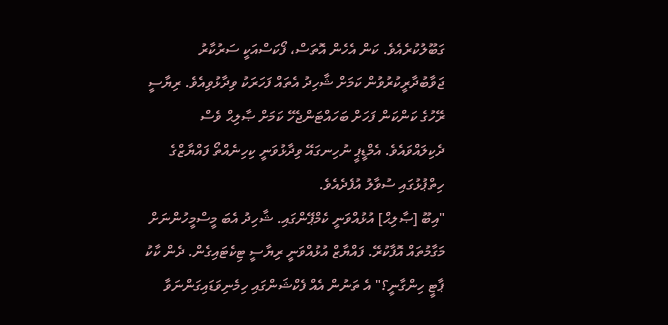ގަބޫލުކުރެއެވެ. ކަން އެހެން އޮތަސް، ފޯކަސްއަކީ ސަރުކާރު ޖަވާބުދާރީކުރުވުން ކަމަށް ޝާހިދު އެތައް ފަހަރަކު ވިދާޅުވިއެވެ. ރިޔާސީ ރޭހުގެ ކަންކަން ފަހަށް ބަހައްޓަންޖެހޭ ކަމަށް ޞާލިޙް ވެސް ދެކިލައްވައެވެ. އެމްޑީޕީ ނުހިނގައޭ ވިދާޅުވަނީ ކިހިނެއްތޯ ފައްޔާޒްގެ ހިތްޕުޅުގައި ސުވާލު އުފެދެއެވެ.
"އިބޫ [ޞާލިޙް] އުޅުއްވަނީ ކެމްޕޭންގައި. ޝާހިދު އެބަ މީސްމީހުންނަށް މަގާމުތައް އޮފާކުރޭ. ފައްޔާޒް އުޅުއްވަނީ ރިޔާސީ ޓިކެޓައިގެން. ދެން ކާކު ޕާޓީ ހިންގާނީ؟" އެ ތަނުން އެއް ފެކްޝަންގައި ހިމެނިވަޑައިގަންނަވާ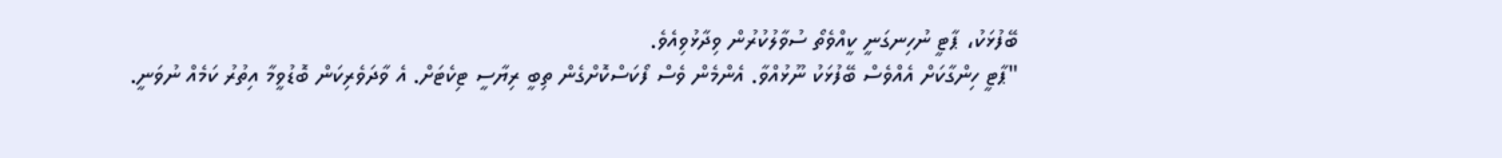ބޭފުޅަކު، ޕާޓީ ނުހިނގަނީ ކީއްވެތޯ ސުވާލުކުރުން ވިދާޅުވިއެވެ.
"ޕާޓީ ހިންގާކަށް އެއްވެސް ބޭފުޅަކު ނޫޅުއްވާ. އެންމެން ވެސް ފޯކަސްކޮށްގެން ތިބީ ރިޔާސީ ޓިކެޓަށް. އެ ވާދަވެރިކަން ބޮޑުވީމާ އިތުރު ކަމެއް ނުވަނީ.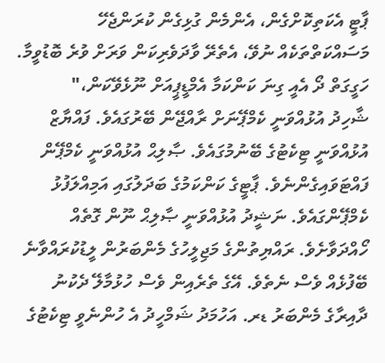ޕާޓީ އެކަތިކޮށްގެން، އެންމެން ގުޅިގެން ކުރަންޖެހޭ މަސައްކަތްތަކެއް ނުވޭ، އެތެރޭ ވާދަވެރިކަން ވަރަށް ވުރެ ބޮޑުވީމާ. ހަގީގަތް ދޯ އެއީ ގިނަ ކަންކަމާ އެމްޑީޕީއަށް ނޫޅެވޭކަން،"
ޝާހިދު އުޅުއްވަނީ ކެމްޕޭނަށް ރާއްޖޭން ބޭރުގައެވެ. ފައްޔާޒް އުޅުއްވަނީ ޓިކެޓުގެ ބޭނުމުގައެވެ. ޞާލިޙް އުޅުއްވަނީ ކެމްޕޭން ފައްޓަވައިގެންނެވެ. ޕާޓީގެ ކަންކަމުގެ ބަދަލުގައި އަމިއްލަފުޅު ކެމްޕޭންގައެވެ. ނަޝީދު އުޅުއްވަނީ ޞާލިޙް ނޫން ގޮތެއް ހޯއްދަވާށެވެ. ރައްޔިތުންގެ މަޖިލީހުގެ މެންބަރުން ލީޑުކުރައްވާނެ ބޭފުޅެއް ވެސް ނެތެވެ. އޭގެ ތެރެއިން ވެސް ހުޅުމާލޭ ދެކުނު ދާއިރާގެ މެންބަރު ޑރ. އަހުމަދު ޝަމްހީދު އެ ހުންނެވީ ޓިކެޓުގެ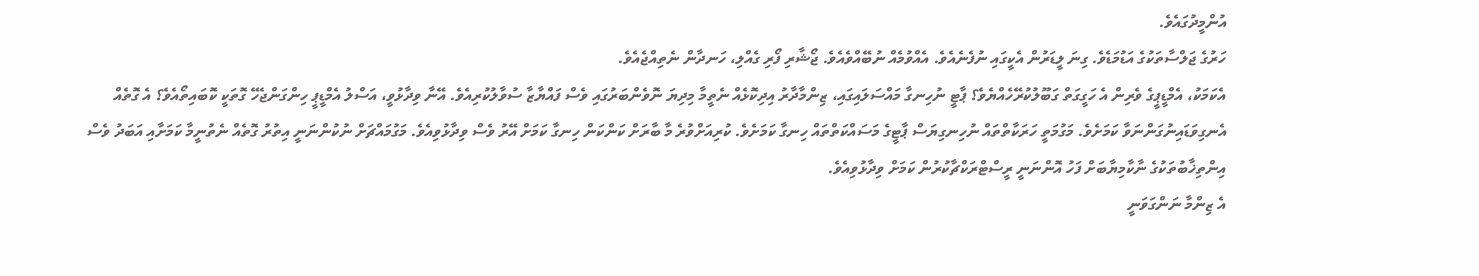އުންމީދުގައެވެ.
ހަރުގެ ޖަލްސާތަކުގެ އަޑުމަޑެވެ. ގިނަ ލީޑަރުން އެކީގައި ނުފެނެއެވެ. އެއްވުމެއް ނުބޭއްވެއެވެ. ޖޯޝާރި ފޯރި ގެއްލި، ހަނދާން ނެތިއްޖެއެވެ.
އެކަމަކު، އެމްޑީޕީގެ ވެރިން އެ ހަގީގަތް ގަބޫލުކުރޭހެއްޔެވެ؟ ޕާޓީ ނުހިނގާ މައްސަލައިގައި، ޒިންމާދާރު އިދިކޮޅެއް ނެތީމާ މިދިޔަ ނޮވެންބަރުގައި ވެސް ފައްޔާޒާ ސުވާލުކުރިއެވެ. އޭނާ ވިދާޅުވީ، އަސްލު އެމްޑީޕީ ހިންގަންޖެހޭ ގޮތަކީ ކޮބައިތޯއެވެ؟ އެ ގޮތެއް އެނގިވަޑައިނުގަންނަވާ ކަމަށެވެ. މަގުމަތީ ހަރަކާތްތައް ނުހިނގިޔަސް ޕާޓީގެ މަސައްކަތްތައް ހިނގާ ކަމަށެވެ. ކުރިއަށްވުރެ މާ ބާރަށް ކަންކަން ހިނގާ ކަމަށް އޭރު ވެސް ވިދާޅުވިއެވެ. މަގުމައްޗަށް ނުކުންނަނީ އިތުރު ގޮތެއް ނެތުނީމާ ކަމަށާއި އަބަދު ވެސް އިންތިޚާބުތަކުގެ ނާކާމިޔާބަށް ފަހު އޮންނަނީ ރީސްޓްރަކްޗާކުރުން ކަމަށް ވިދާޅުވިއެވެ.
އެ ޒިންމާ ނަންގަވަނީ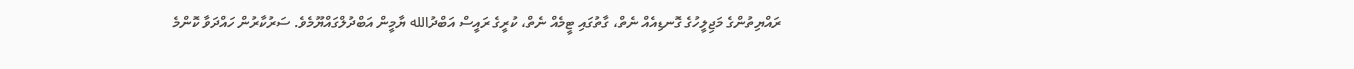ރައްޔިތުންގެ މަޖިލީހުގެ ގޮނޑިއެއް ނެތް، ގާތުގައި ޓީމެއް ނެތް، ކުރީގެ ރައީސް އަބްދުالله ޔާމީން އަބްދުލްގައްޔޫމެވެ. ސަރުކާރުން ހައްދަވާ ކޮންމެ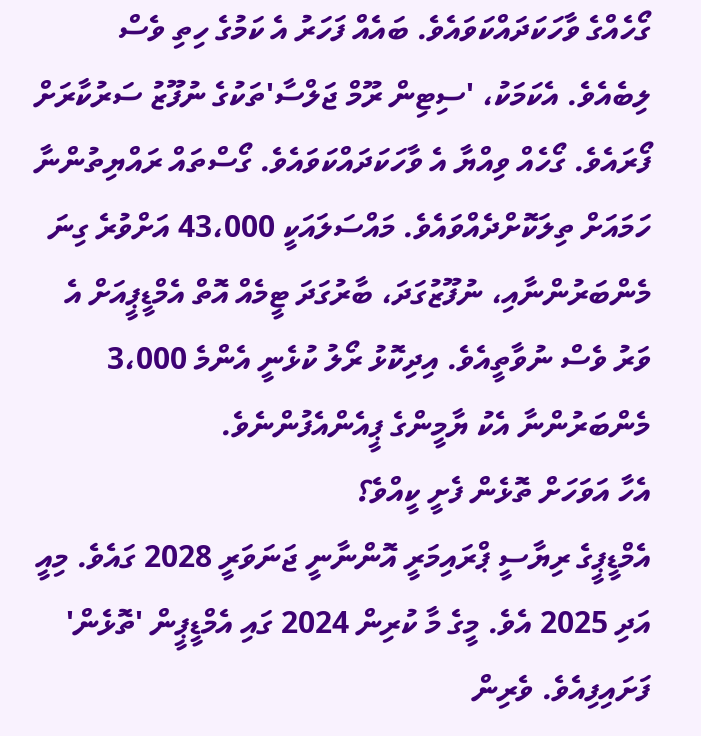ގޯހެއްގެ ވާހަކަދައްކަވައެވެ. ބައެއް ފަހަރު އެ ކަމުގެ ހިތި ވެސް ލިބެއެވެ. އެކަމަކު، 'ސިޓިން ރޫމް ޖަލްސާ'ތަކުގެ ނުފޫޒު ސަރުކާރަށް ފޯރައެވެ. ގޯހެއް ވިއްޔާ އެ ވާހަކަދައްކަވައެވެ. ގޯސްތައް ރައްޔިތުންނާ ހަމައަށް ތިލަކޮށްދެއްވައެވެ. މައްސަލައަކީ 43،000 އަށްވުރެ ގިނަ މެންބަރުންނާއި، ނުފޫޒުގަދަ، ބާރުގަދަ ޓީމެއް އޮތް އެމްޑީޕީއަށް އެ ވަރު ވެސް ނުވާތީއެވެ. އިދިކޮޅު ރޯލު ކުޅެނީ އެންމެ 3،000 މެންބަރުންނާ އެކު ޔާމީންގެ ޕީއެންއެފުންނެވެ.
އެހާ އަވަހަށް ތޮޅެން ފެށީ ކީއްވެ؟
އެމްޑީޕީގެ ރިޔާސީ ޕްރައިމަރީ އޮންނާނީ ޖަނަވަރީ 2028 ގައެވެ. މިއީ އަދި 2025 އެވެ. މީގެ މާ ކުރިން 2024 ގައި އެމްޑީޕީން 'ތޮޅެން' ފަށައިފިއެވެ. ވެރިން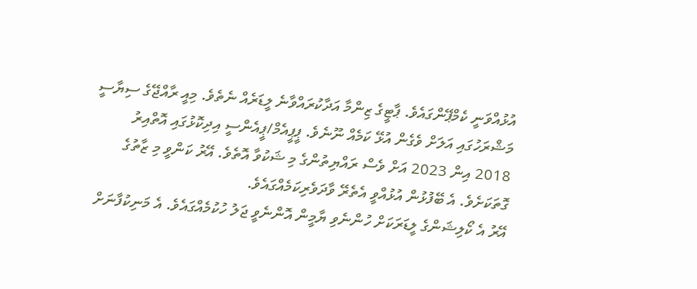އުޅުއްވަނީ ކެމްޕޭންގައެވެ. ޕާޓީގެ ޒިންމާ އަދާކުރައްވާނެ ލީޑަރެއް ނެތެވެ. މިއީ ރާއްޖޭގެ ސިޔާސީ މަޝްރަހުގައި އަލަށް ވެގެން އުޅޭ ކަމެއް ނޫނެވެ. ޕީޕީއެމް/ޕީއެންސީ އިދިކޮޅުގައި އޮތްއިރު 2018 އިން 2023 އަށް ވެސް ރައްޔިތުންގެ މި ޝަކުވާ އޮތެވެ. އޭރު ކަންވީ މި ޒާތުގެ ގޮތަކަށެވެ. އެ ބޭފުޅުން އުޅުއްވީ އެތެރޭ ވާދަވެރިކަމެއްގައެވެ.
އޭރު އެ ކޯލިޝަންގެ ލީޑަރަކަށް ހުންނެވި ޔާމީން އޮންނެވީ ޖަލު ހުކުމެއްގައެވެ. އެ މަނިކުފާނަށް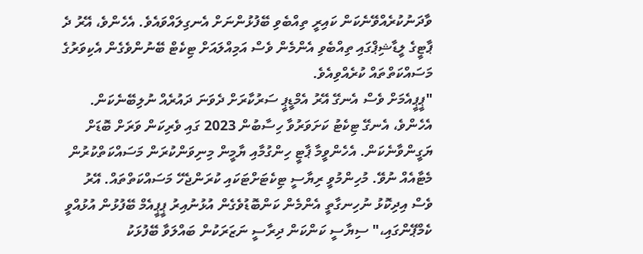ވާދަނުކުރެއްވޭނެކަން ކައިރީ ތިއްބެވި ބޭފުޅުންނަށް އެނގިލައްވައެވެ. އެހެންވެ، އޭރު ދެ ޕާޓީގެ ލީޑާޝިޕްގައި ތިއްބެވި އެންމެން ވެސް އަމިއްލައަށް ޓިކެޓް ބޭނުންވެގެން އެކިވަރުގެ މަސައްކަތްތައް ކުރެއްވިއެވެ.
"ޕީޕީއެމަށް ވެސް އެނގޭ އޭރު އެމްޑީޕީ ސަރުކާރަށް ދެވަނަ ދައުރެއް ނުލިބޭނެކަން. އެހެންވެ، އެނގޭ ޓިކެޓު ކަށަވަރުވާ ހިސާބުން 2023 ގައި ވެރިކަން ވަރަށް ބޮޑަށް ޔަގީންވާނެކަން. އެހެންވީމާ ޕާޓީ ހިންގުމާއި ޔާމީން މިނިވަންކުރަން މަސައްކަތްކުރުން މެޓާއެއް ނުވޭ. މުހިންމުވީ ރިޔާސީ ޓިކެޓަށްޓަކައި ކުރަންޖެހޭ މަސައްކަތްތައް. އޭރު ވެސް އިދިކޮޅު ނުހިނގާތީ އެންމެން ކަންބޮޑުވެގެން އުޅުނުއިރު ޕީޕީއެމް ބޭފުޅުން އުޅުއްވީ ކެމްޕޭންގައި،" ސިޔާސީ ކަންކަން ދިރާސީ ނަޒަރަކުން ބައްލަވާ ބޭފުޅަކު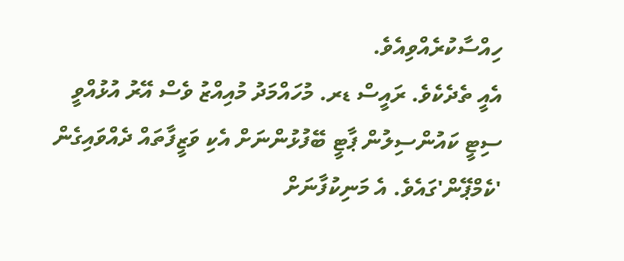ހިއްސާކުރެއްވިއެވެ.
އެއީ ތެދެކެވެ. ރައީސް ޑރ. މުހައްމަދު މުއިއްޒު ވެސް އޭރު އުޅުއްވީ ސިޓީ ކައުންސިލުން ޕާޓީ ބޭފުޅުންނަށް އެކި ވަޒީފާތައް ދެއްވައިގެން 'ކެމްޕޭން'ގައެވެ. އެ މަނިކުފާނަށް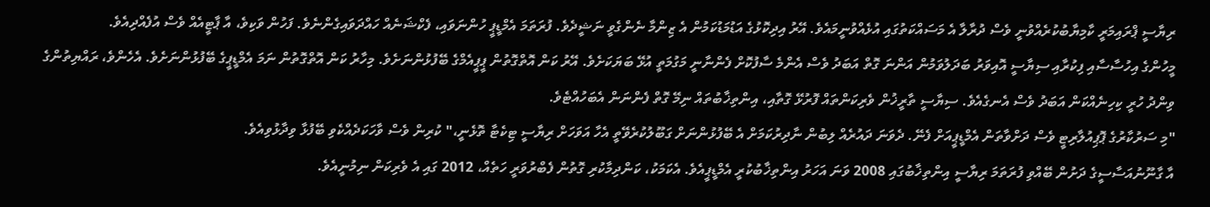ރިޔާސީ ޕްރައިމަރީ ކާމިޔާބުކުރެއްވުނީ ވެސް ދުރާލާ އެ މަސައްކަތުގައި އުޅެއްވުނީމައެވެ. އޭރު އިދިކޮޅުގެ އަޑުމަޑުކަމުން އެ ޒިންމާ ނެންގެވީ ނަޝީދެވެ. ފުރަތަމަ އެމްޑީޕީ ހުންނަވައި، ފެކްޝަނެއް ހައްދަވައިގެންނެވެ. ފަހުން ވަކިވެ، އާ ޕާޓީއެއް ވެސް އުފެއްދިއެވެ.
މީހުންގެ އިހުސާސާއި ފިކުރާއި ސިޔާސީ އޮއިވަރު ބަދަލުވަމުން އަންނަ ގޮތް އަބަދު ވެސް އެންމެ ސާފުކޮށް ފެންނާނީ މަގުމަތީ އުޅޭ ބަޔަކަށެވެ. އޭރު ކަން އޮތްގޮތުން ޕީޕީއެމްގެ ބޭފުޅުންނަށެވެ. މިހާރު ކަން އޮތްގޮތުން ނަމަ އެމްޑީޕީގެ ބޭފުޅުންނަށެވެ. އެހެންވެ، ރައްޔިތުންގެ ވިންދު ހުރީ ކިހިނެއްކަން އަބަދު ވެސް އެނގެއެވެ. ސިޔާސީ ތާރީޚުން ވެރިކަންތައް ފޮރުޅޭ ގޮތާއި، އިންތިޚާބުތައް ނިމޭ ގޮތް ފެންނަން އެބަހުއްޓެވެ.
"މި ސަރުކާރުގެ ޕޮޕިއުލާރިޓީ ވެސް ދަށްވާތަން އެމްޑީޕީއަށް ފެނޭ. ދެވަނަ ދައުރެއް ލިބުން ނާދިރުކަމަށް އެ ބޭފުޅުންނަށް ގަބޫލުކުރެވޭތީ އެހާ އަވަހަށް ރިޔާސީ ޓިކެޓާ ތޮޅެނީ،" ކުރިން ވެސް ވާހަކަދެއްކެވި ބޭފުޅާ ވިދާޅުވިއެވެ.
އާ ގާނޫނުއަސާސީގެ ދަށުން ބޭއްވި ފުރަތަމަ ރިޔާސީ އިންތިޚާބުގައި 2008 ވަނަ އަހަރު އިންތިޚާބުކުރީ އެމްޑީޕީއެވެ. އެކަމަކު، ކަންދިމާކުރި ގޮތުން ފެބްރުވަރީ ހަތެއް، 2012 ގައި އެ ވެރިކަން ނިމުނީއެވެ.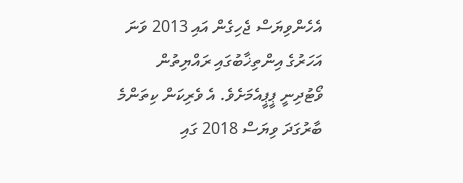އެހެންވިޔަސް ޖެހިގެން އައި 2013 ވަނަ އަހަރުގެ އިންތިޚާބުގައި ރައްޔިތުން ވޯޓުދިނީ ޕީޕީއެމަށެވެ. އެ ވެރިކަން ކިތަންމެ ބާރުގަދަ ވިޔަސް 2018 ގައި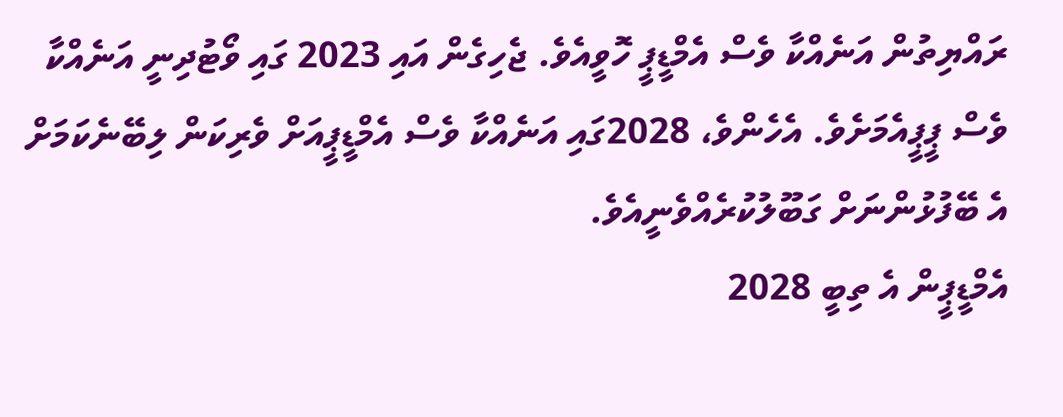ރައްޔިތުން އަނެއްކާ ވެސް އެމްޑީޕީ ހޮވީއެވެ. ޖެހިގެން އައި 2023 ގައި ވޯޓުދިނީ އަނެއްކާ ވެސް ޕީޕީއެމަށެވެ. އެހެންވެ، 2028ގައި އަނެއްކާ ވެސް އެމްޑީޕީއަށް ވެރިކަން ލިބޭނެކަމަށް އެ ބޭފުޅުންނަށް ގަބޫލުކުރެއްވެނީއެވެ.
އެމްޑީޕީން އެ ތިބީ 2028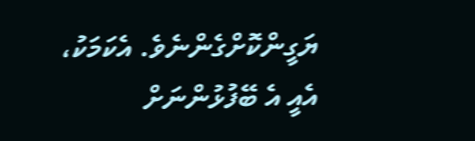ޔަގީންކޮށްގެންނެވެ. އެކަމަކު، އެއީ އެ ބޭފުޅުންނަށް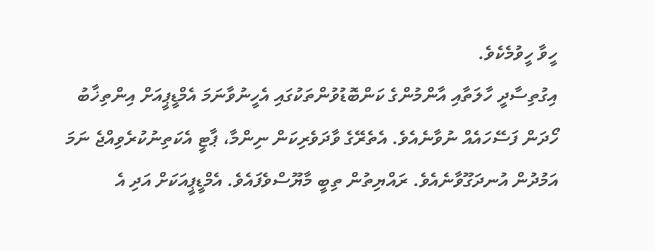ހީވާ ހީވުމެކެވެ.
އިގުތިސާދީ ހާލަތާއި އާންމުންގެ ކަންބޮޑުވުންތަކުގައި އެހީނުވާނަމަ އެމްޑީޕީއަށް އިންތިޚާބު ހޯދަން ފަސޭހައެއް ނުވާނެއެވެ. އެތެރޭގެ ވާދަވެރިކަން ނިންމާ، ޕާޓީ އެކަތިނުކުރެވިއްޖެ ނަމަ އަމުދުން އުނދަގޫވާނެއެވެ. ރައްޔިތުން ތިބީ މާޔޫސްވެފައެވެ. އެމްޑީޕީއަކަށް އަދި އެ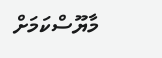މާޔޫސްކަމަށް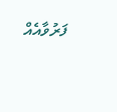ފަރުވާއެއް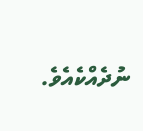ނުދެއްކެއެވެ.